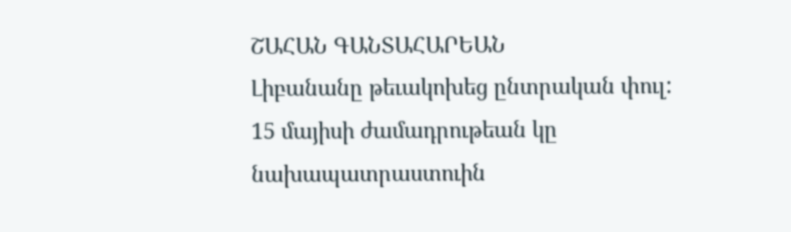ՇԱՀԱՆ ԳԱՆՏԱՀԱՐԵԱՆ
Լիբանանը թեւակոխեց ընտրական փուլ: 15 մայիսի ժամադրութեան կը նախապատրաստուին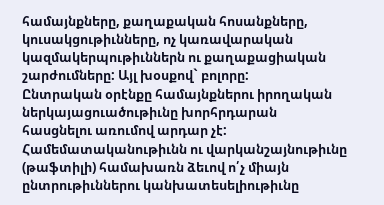համայնքները, քաղաքական հոսանքները, կուսակցութիւնները, ոչ կառավարական կազմակերպութիւններն ու քաղաքացիական շարժումները: Այլ խօսքով` բոլորը:
Ընտրական օրէնքը համայնքներու իրողական ներկայացուածութիւնը խորհրդարան հասցնելու առումով արդար չէ: Համեմատականութիւնն ու վարկանշայնութիւնը (թաֆտիլի) համախառն ձեւով ո՛չ միայն ընտրութիւններու կանխատեսելիութիւնը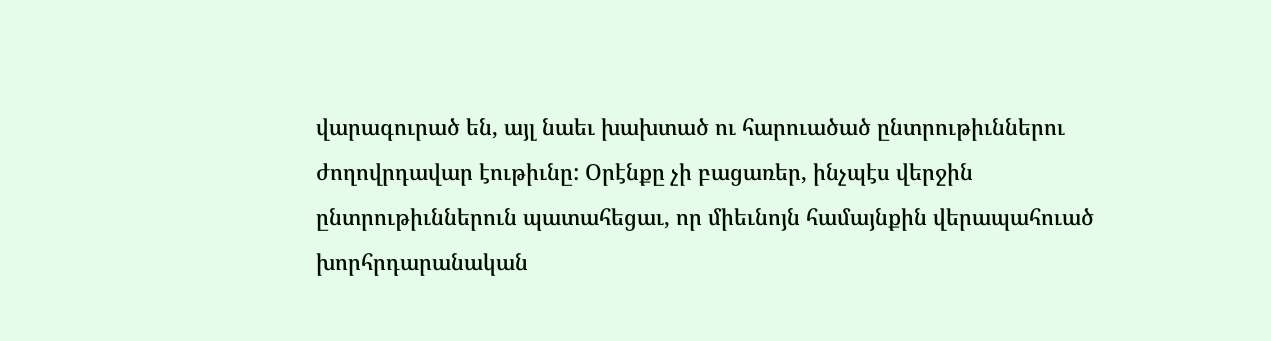վարագուրած են, այլ նաեւ խախտած ու հարուածած ընտրութիւններու ժողովրդավար էութիւնը: Օրէնքը չի բացառեր, ինչպէս վերջին ընտրութիւններուն պատահեցաւ, որ միեւնոյն համայնքին վերապահուած խորհրդարանական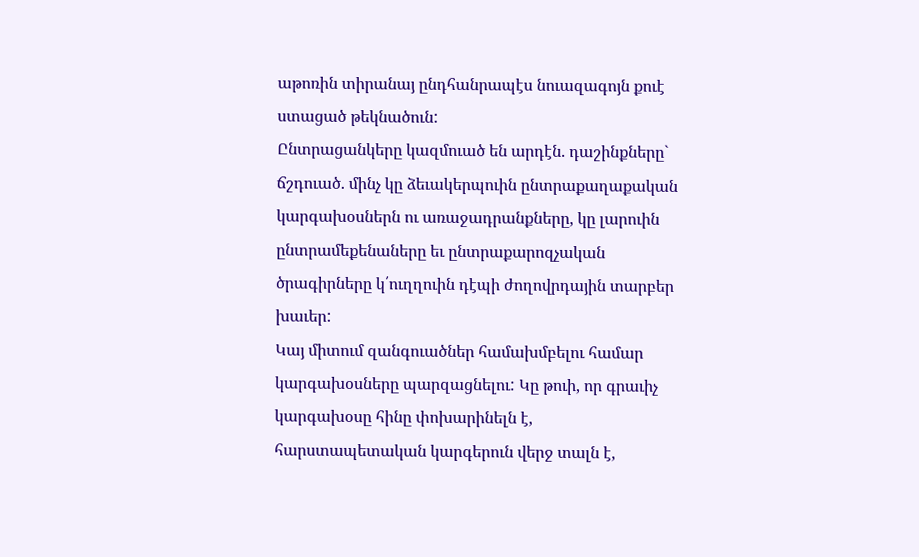աթոռին տիրանայ ընդհանրապէս նուազագոյն քուէ ստացած թեկնածուն:
Ընտրացանկերը կազմուած են արդէն. դաշինքները` ճշդուած. մինչ կը ձեւակերպուին ընտրաքաղաքական կարգախօսներն ու առաջադրանքները, կը լարուին ընտրամեքենաները եւ ընտրաքարոզչական ծրագիրները կ՛ուղղուին դէպի ժողովրդային տարբեր խաւեր:
Կայ միտում զանգուածներ համախմբելու համար կարգախօսները պարզացնելու: Կը թուի, որ գրաւիչ կարգախօսը հինը փոխարինելն է, հարստապետական կարգերուն վերջ տալն է,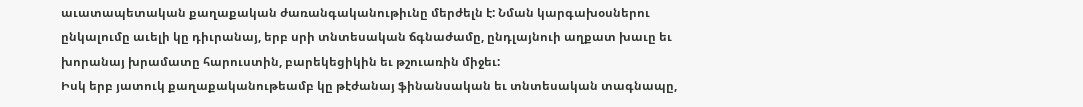աւատապետական քաղաքական ժառանգականութիւնը մերժելն է: Նման կարգախօսներու ընկալումը աւելի կը դիւրանայ, երբ սրի տնտեսական ճգնաժամը, ընդլայնուի աղքատ խաւը եւ խորանայ խրամատը հարուստին, բարեկեցիկին եւ թշուառին միջեւ:
Իսկ երբ յատուկ քաղաքականութեամբ կը թէժանայ ֆինանսական եւ տնտեսական տագնապը,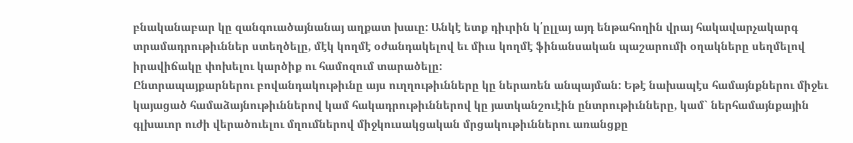բնականաբար կը զանգուածայնանայ աղքատ խաւը: Անկէ ետք դիւրին կ՛ըլլայ այդ ենթահողին վրայ հակավարչակարգ տրամադրութիւններ ստեղծելը, մէկ կողմէ օժանդակելով եւ միւս կողմէ ֆինանսական պաշարումի օղակները սեղմելով իրավիճակը փոխելու կարծիք ու համոզում տարածելը:
Ընտրապայքարներու բովանդակութիւնը այս ուղղութիւնները կը ներառեն անպայման: Եթէ նախապէս համայնքներու միջեւ կայացած համաձայնութիւններով կամ հակադրութիւններով կը յատկանշուէին ընտրութիւնները, կամ` ներհամայնքային գլխաւոր ուժի վերածուելու մղումներով միջկուսակցական մրցակութիւններու առանցքը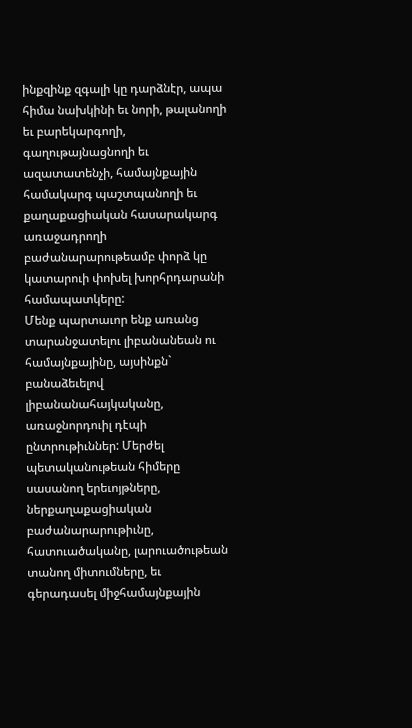ինքզինք զգալի կը դարձնէր, ապա հիմա նախկինի եւ նորի, թալանողի եւ բարեկարգողի, գաղութայնացնողի եւ ազատատենչի, համայնքային համակարգ պաշտպանողի եւ քաղաքացիական հասարակարգ առաջադրողի բաժանարարութեամբ փորձ կը կատարուի փոխել խորհրդարանի համապատկերը:
Մենք պարտաւոր ենք առանց տարանջատելու լիբանանեան ու համայնքայինը, այսինքն` բանաձեւելով լիբանանահայկականը, առաջնորդուիլ դէպի ընտրութիւններ: Մերժել պետականութեան հիմերը սասանող երեւոյթները, ներքաղաքացիական բաժանարարութիւնը, հատուածականը, լարուածութեան տանող միտումները, եւ գերադասել միջհամայնքային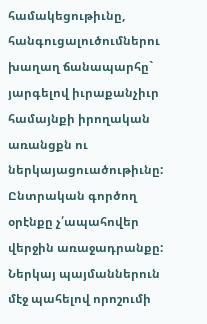համակեցութիւնը, հանգուցալուծումներու խաղաղ ճանապարհը` յարգելով իւրաքանչիւր համայնքի իրողական առանցքն ու ներկայացուածութիւնը:
Ընտրական գործող օրէնքը չ՛ապահովեր վերջին առաջադրանքը: Ներկայ պայմաններուն մէջ պահելով որոշումի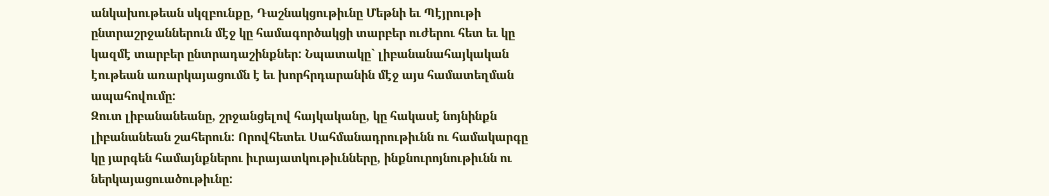անկախութեան սկզբունքը, Դաշնակցութիւնը Մեթնի եւ Պէյրութի ընտրաշրջաններուն մէջ կը համագործակցի տարբեր ուժերու հետ եւ կը կազմէ տարբեր ընտրադաշինքներ: Նպատակը` լիբանանահայկական էութեան առարկայացումն է եւ խորհրդարանին մէջ այս համատեղման ապահովումը:
Զուտ լիբանանեանը, շրջանցելով հայկականը, կը հակասէ նոյնինքն լիբանանեան շահերուն: Որովհետեւ Սահմանադրութիւնն ու համակարգը կը յարգեն համայնքներու իւրայատկութիւնները, ինքնուրոյնութիւնն ու ներկայացուածութիւնը: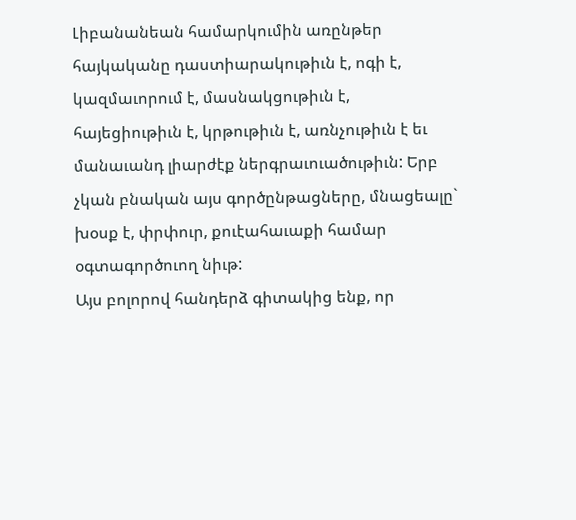Լիբանանեան համարկումին առընթեր հայկականը դաստիարակութիւն է, ոգի է, կազմաւորում է, մասնակցութիւն է, հայեցիութիւն է, կրթութիւն է, առնչութիւն է եւ մանաւանդ լիարժէք ներգրաւուածութիւն: Երբ չկան բնական այս գործընթացները, մնացեալը` խօսք է, փրփուր, քուէահաւաքի համար օգտագործուող նիւթ:
Այս բոլորով հանդերձ գիտակից ենք, որ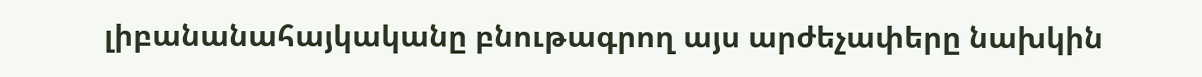լիբանանահայկականը բնութագրող այս արժեչափերը նախկին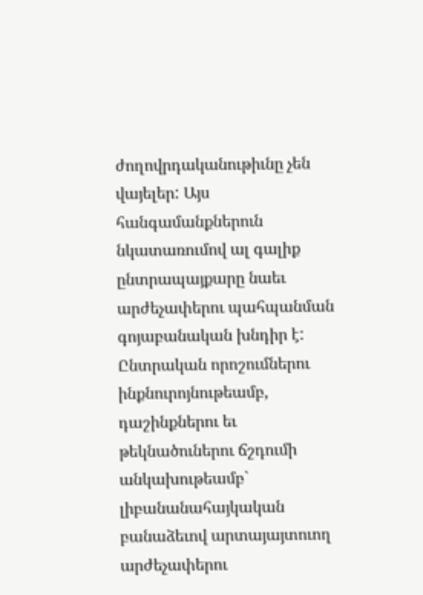ժողովրդականութիւնը չեն վայելեր: Այս հանգամանքներուն նկատառումով ալ գալիք ընտրապայքարը նաեւ արժեչափերու պահպանման գոյաբանական խնդիր է:
Ընտրական որոշումներու ինքնուրոյնութեամբ, դաշինքներու եւ թեկնածուներու ճշդումի անկախութեամբ` լիբանանահայկական բանաձեւով արտայայտուող արժեչափերու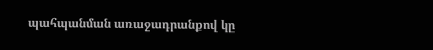պահպանման առաջադրանքով կը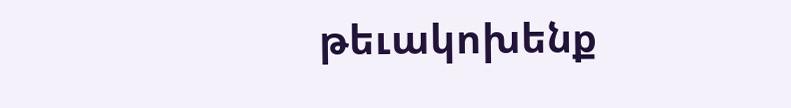թեւակոխենք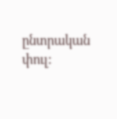ընտրական փուլ: